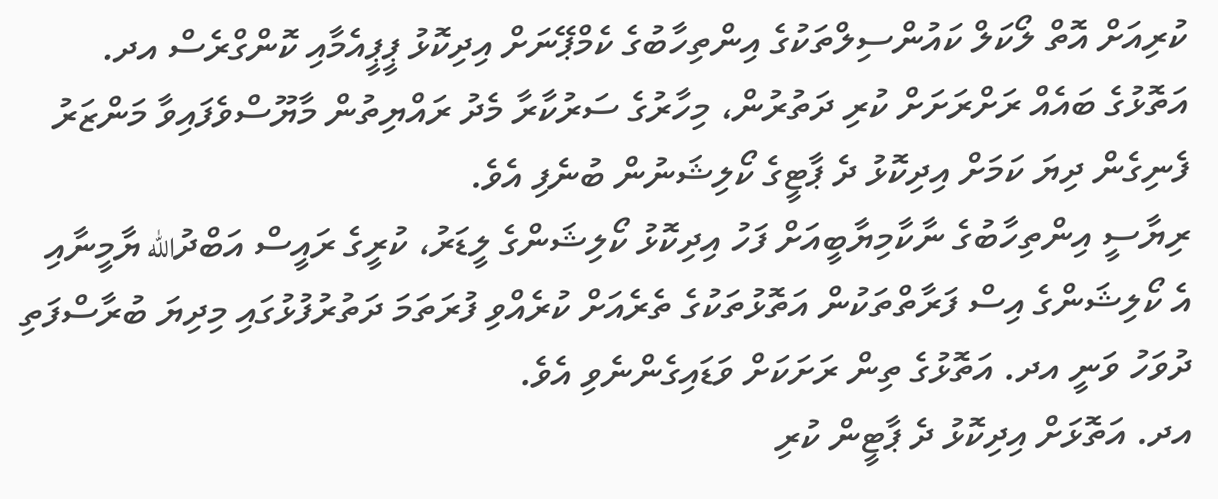ކުރިއަށް އޮތް ލޯކަލް ކައުންސިލްތަކުގެ އިންތިހާބުގެ ކެމްޕޭނަށް އިދިކޮޅު ޕީޕީއެމާއި ކޮންގްރެސް އދ. އަތޮޅުގެ ބައެއް ރަށްރަށަށް ކުރި ދަތުރުން، މިހާރުގެ ސަރުކާރާ މެދު ރައްޔިތުން މާޔޫސްވެފައިވާ މަންޒަރު ފެނިގެން ދިޔަ ކަމަށް އިދިކޮޅު ދެ ޕާޓީގެ ކޯލިޝަނުން ބުނެފި އެވެ.
ރިޔާސީ އިންތިހާބުގެ ނާކާމިޔާބީއަށް ފަހު އިދިކޮޅު ކޯލިޝަންގެ ލީޑަރު، ކުރީގެ ރައީސް އަބްދުالله ޔާމީނާއި އެ ކޯލިޝަންގެ އިސް ފަރާތްތަކުން އަތޮޅުތަކުގެ ތެރެއަށް ކުރެއްވި ފުރަތަމަ ދަތުރުފުޅުގައި މިދިޔަ ބުރާސްފަތި ދުވަހު ވަނީ އދ. އަތޮޅުގެ ތިން ރަށަކަށް ވަޑައިގެންނެވި އެވެ.
އދ. އަތޮޅަށް އިދިކޮޅު ދެ ޕާޓީން ކުރި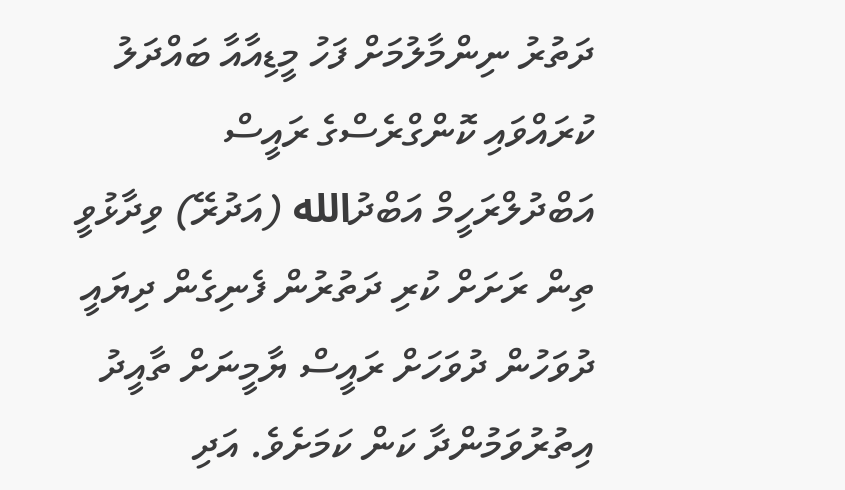ދަތުރު ނިންމާލުމަށް ފަހު މީޑިއާއާ ބައްދަލު ކުރައްވައި ކޮންގްރެސްގެ ރައީސް އަބްދުލްރަހީމް އަބްދުالله (އަދުރޭ) ވިދާޅުވީ ތިން ރަށަށް ކުރި ދަތުރުން ފެނިގެން ދިޔައީ ދުވަހުން ދުވަހަށް ރައީސް ޔާމީނަށް ތާއީދު އިތުރުވަމުންދާ ކަން ކަމަށެވެ. އަދި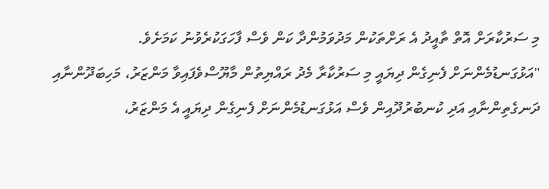މި ސަރުކާރަށް އޮތް ތާއީދު އެ ރަށްތަކުން މަދުވަމުންދާ ކަން ވެސް ފާހަގަކުރެވުނު ކަމަށެވެ.
"އަޅުގަނޑުމެންނަށް ފެނިގެން ދިޔައީ މި ސަރުކާރާ މެދު ރައްޔިތުން މާޔޫސްވެފައިވާ މަންޒަރު، މަހިބަދޫންނާއި ދަނގެތިންނާއި އަދި ކުނބުރުދޫއިން ވެސް އަޅުގަނޑުމެންނަށް ފެނިގެން ދިޔައީ އެ މަންޒަރު،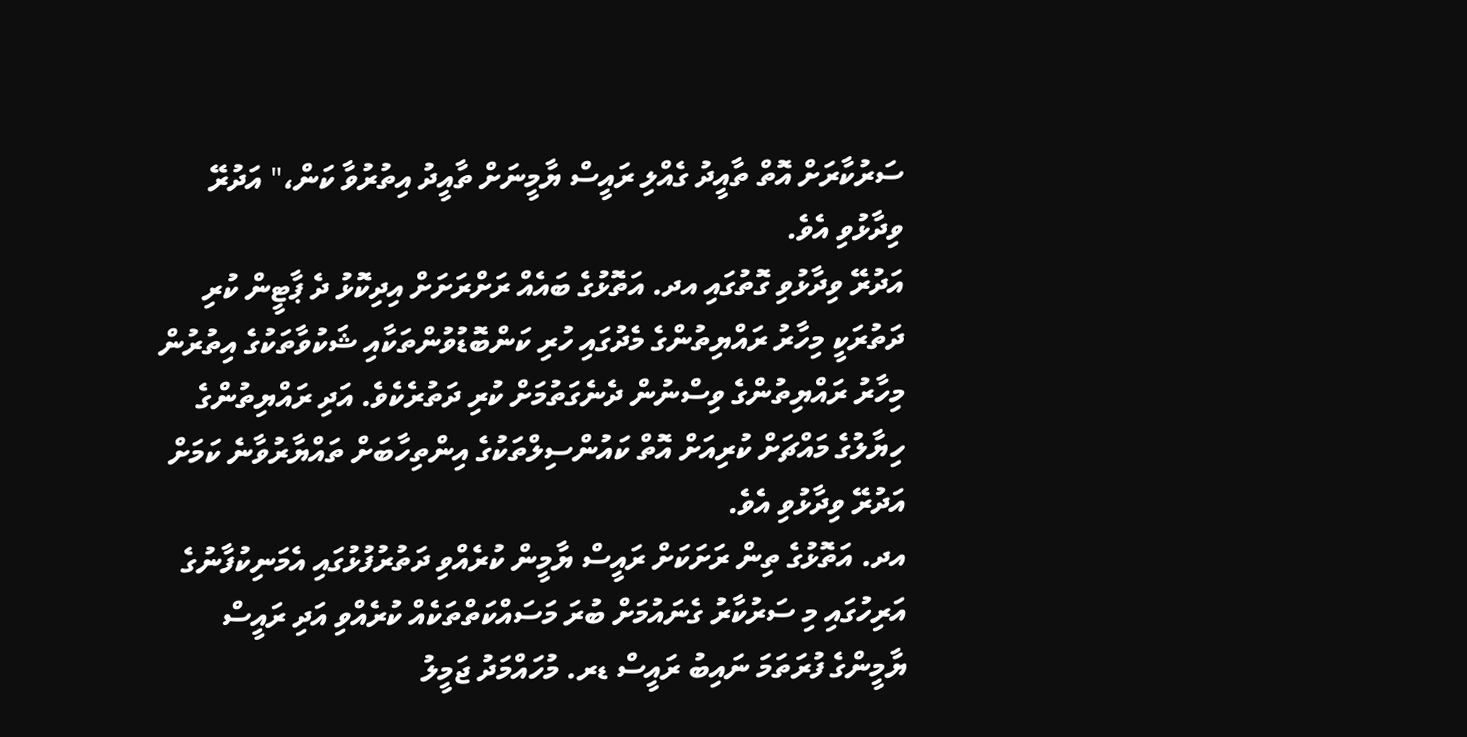ސަރުކާރަށް އޮތް ތާއީދު ގެއްލި ރައީސް ޔާމީނަށް ތާއީދު އިތުރުވާ ކަން،" އަދުރޭ ވިދާޅުވި އެވެ.
އަދުރޭ ވިދާޅުވި ގޮތުގައި އދ. އަތޮޅުގެ ބައެއް ރަށްރަށަށް އިދިކޮޅު ދެ ޕާޓީން ކުރި ދަތުރަކީ މިހާރު ރައްޔިތުންގެ މެދުގައި ހުރި ކަންބޮޑުވުންތަކާއި ޝަކުވާތަކުގެ އިތުރުން މިހާރު ރައްޔިތުންގެ ވިސްނުން ދެނެގަތުމަށް ކުރި ދަތުރެކެވެ. އަދި ރައްޔިތުންގެ ހިޔާލުގެ މައްޗަށް ކުރިއަށް އޮތް ކައުންސިލްތަކުގެ އިންތިހާބަށް ތައްޔާރުވާނެ ކަމަށް އަދުރޭ ވިދާޅުވި އެވެ.
އދ. އަތޮޅުގެ ތިން ރަށަކަށް ރައީސް ޔާމީން ކުރެއްވި ދަތުރުފުޅުގައި އެމަނިކުފާނުގެ އަރިހުގައި މި ސަރުކާރު ގެނައުމަށް ބުރަ މަސައްކަތްތަކެއް ކުރެއްވި އަދި ރައީސް ޔާމީންގެ ފުރަތަމަ ނައިބު ރައީސް ޑރ. މުހައްމަދު ޖަމީލު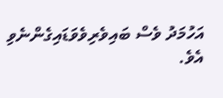އަހުމަދު ވެސް ބައިވެރިވެވަޑައިގެންނެވި އެވެ.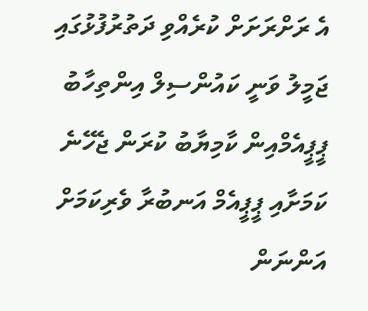އެ ރަށްރަށަށް ކުރެއްވި ދަތުރުފުޅުގައި ޖަމީލު ވަނީ ކައުންސިލް އިންތިހާބު ޕީޕީއެމްއިން ކާމިޔާބު ކުރަން ޖެހޭނެ ކަމަށާއި ޕީޕީއެމް އަނބުރާ ވެރިކަމަށް އަންނަން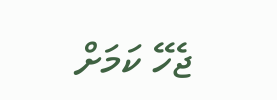ޖެހޭ ކަމަށް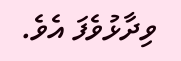ވިދާޅުވެފަ އެވެ.